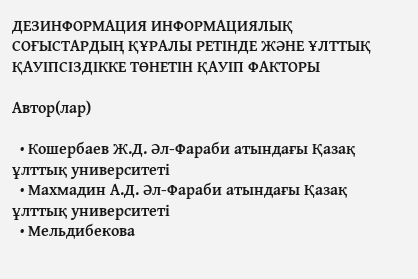ДЕЗИНФОРМАЦИЯ ИНФОРМАЦИЯЛЫҚ СОҒЫСТАРДЫҢ ҚҰРАЛЫ РЕТІНДЕ ЖӘНЕ ҰЛТТЫҚ ҚАУІПСІЗДІККЕ ТӨНЕТІН ҚАУІП ФАКТОРЫ

Автор(лар)

  • Кошербаев Ж.Д. Әл-Фараби атындағы Қазақ ұлттық университеті
  • Махмадин А.Д. Әл-Фараби атындағы Қазақ ұлттық университеті
  • Мельдибекова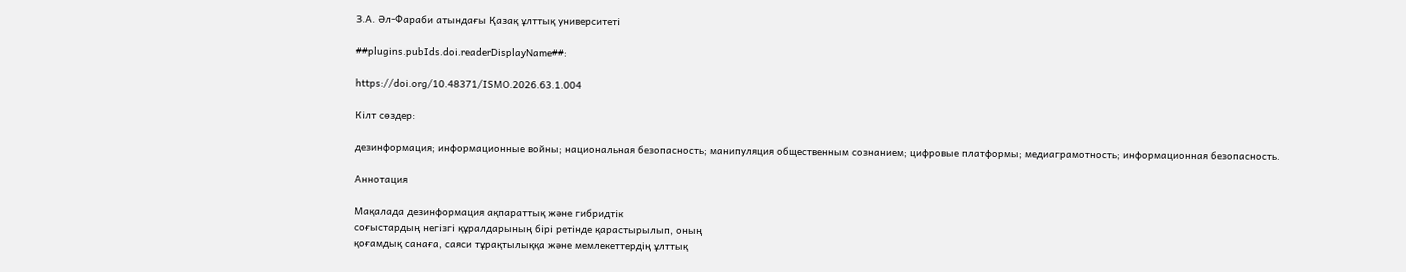З.А. Әл-Фараби атындағы Қазақ ұлттық университеті

##plugins.pubIds.doi.readerDisplayName##:

https://doi.org/10.48371/ISMO.2026.63.1.004

Кілт сөздер:

дезинформация; информационные войны; национальная безопасность; манипуляция общественным сознанием; цифровые платформы; медиаграмотность; информационная безопасность.

Аннотация

Мақалада дезинформация ақпараттық және гибридтік
соғыстардың негізгі құралдарының бірі ретінде қарастырылып, оның
қоғамдық санаға, саяси тұрақтылыққа және мемлекеттердің ұлттық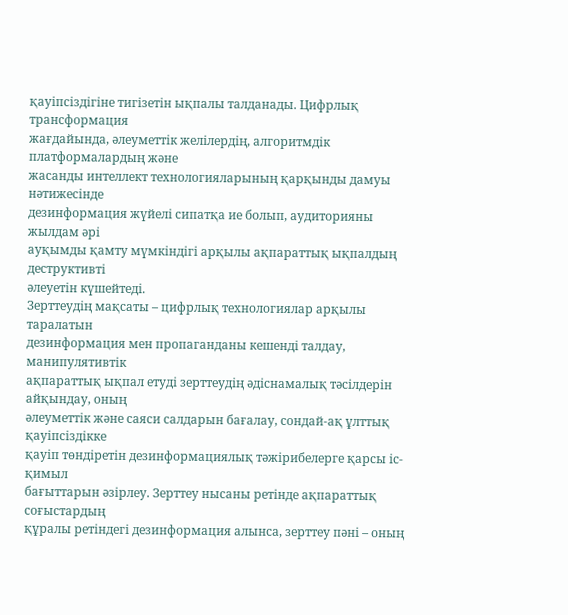қауіпсіздігіне тигізетін ықпалы талданады. Цифрлық трансформация
жағдайында, әлеуметтік желілердің, алгоритмдік платформалардың және
жасанды интеллект технологияларының қарқынды дамуы нәтижесінде
дезинформация жүйелі сипатқа ие болып, аудиторияны жылдам әрі
ауқымды қамту мүмкіндігі арқылы ақпараттық ықпалдың деструктивті
әлеуетін күшейтеді.
Зерттеудің мақсаты – цифрлық технологиялар арқылы таралатын
дезинформация мен пропаганданы кешенді талдау, манипулятивтік
ақпараттық ықпал етуді зерттеудің әдіснамалық тәсілдерін айқындау, оның
әлеуметтік және саяси салдарын бағалау, сондай-ақ ұлттық қауіпсіздікке
қауіп төндіретін дезинформациялық тәжірибелерге қарсы іс-қимыл
бағыттарын әзірлеу. Зерттеу нысаны ретінде ақпараттық соғыстардың
құралы ретіндегі дезинформация алынса, зерттеу пәні – оның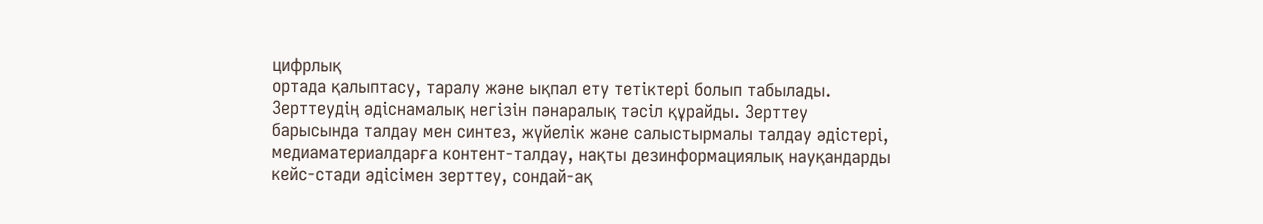цифрлық
ортада қалыптасу, таралу және ықпал ету тетіктері болып табылады.
Зерттеудің әдіснамалық негізін пәнаралық тәсіл құрайды. Зерттеу
барысында талдау мен синтез, жүйелік және салыстырмалы талдау әдістері, медиаматериалдарға контент-талдау, нақты дезинформациялық науқандарды
кейс-стади әдісімен зерттеу, сондай-ақ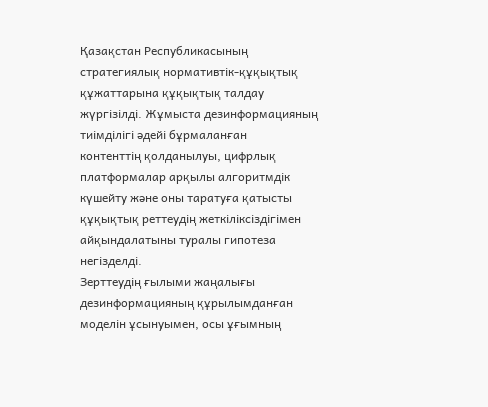Қазақстан Республикасының
стратегиялық нормативтік-құқықтық құжаттарына құқықтық талдау
жүргізілді. Жұмыста дезинформацияның тиімділігі әдейі бұрмаланған
контенттің қолданылуы, цифрлық платформалар арқылы алгоритмдік
күшейту және оны таратуға қатысты құқықтық реттеудің жеткіліксіздігімен
айқындалатыны туралы гипотеза негізделді.
Зерттеудің ғылыми жаңалығы дезинформацияның құрылымданған
моделін ұсынуымен, осы ұғымның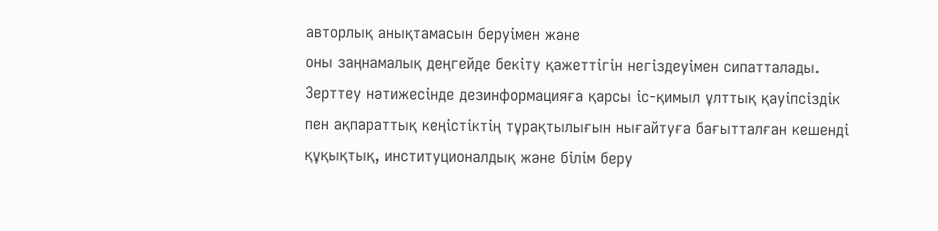авторлық анықтамасын беруімен және
оны заңнамалық деңгейде бекіту қажеттігін негіздеуімен сипатталады.
Зерттеу нәтижесінде дезинформацияға қарсы іс-қимыл ұлттық қауіпсіздік
пен ақпараттық кеңістіктің тұрақтылығын нығайтуға бағытталған кешенді
құқықтық, институционалдық және білім беру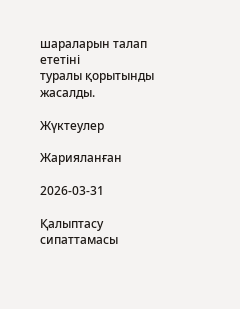шараларын талап ететіні
туралы қорытынды жасалды.

Жүктеулер

Жарияланған

2026-03-31

Қалыптасу сипаттамасы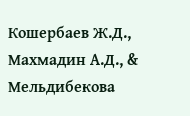Кошербаев Ж.Д., Махмадин А.Д., & Мельдибекова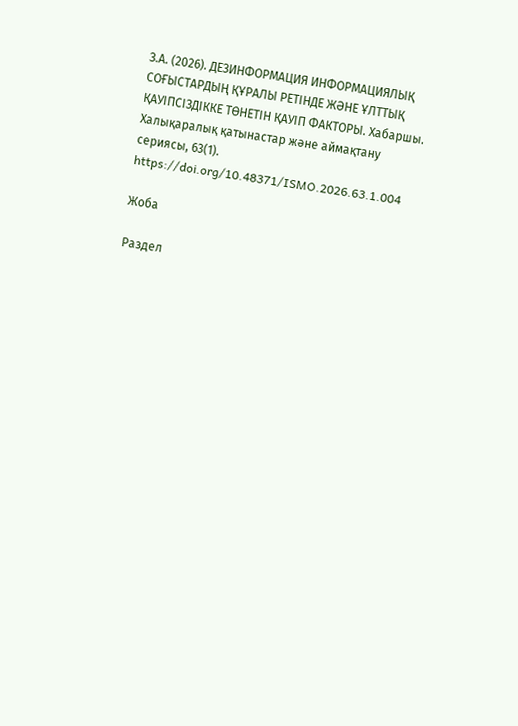З.А. (2026). ДЕЗИНФОРМАЦИЯ ИНФОРМАЦИЯЛЫҚ СОҒЫСТАРДЫҢ ҚҰРАЛЫ РЕТІНДЕ ЖӘНЕ ҰЛТТЫҚ ҚАУІПСІЗДІККЕ ТӨНЕТІН ҚАУІП ФАКТОРЫ. Хабаршы. Халықаралық қатынастар және аймақтану сериясы, 63(1). https://doi.org/10.48371/ISMO.2026.63.1.004

Жоба

Раздел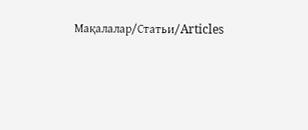Мақалалар/Статьи/Articles